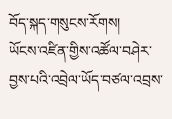བོད་སྐད་གསུངས་རོགས།
ཡོངས་འཛིན་གྱིས་འཚོལ་བཤེར་བྱས་པའི་འབྲེལ་ཡོད་བཙལ་འབྲས་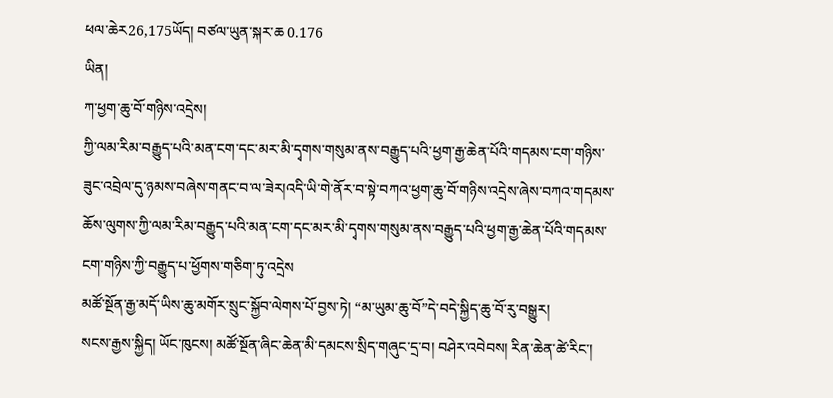ཕལ་ཆེར26,175ཡོད། བཙལ་ཡུན་སྐར་ཆ 0.176
ཡིན།
ཀ་ཕྱག་ཆུ་བོ་གཉིས་འདྲེས།
ཀྱི་ལམ་རིམ་བརྒྱུད་པའི་མན་ངག་དང་མར་མི་དྭགས་གསུམ་ནས་བརྒྱུད་པའི་ཕྱག་རྒྱ་ཆེན་པོའི་གདམས་ངག་གཉིས་ཟུང་འབྲེལ་དུ་ཉམས་བཞེས་གནང་བ་ལ་ཟེར།འདི་ཡི་གེ་ནོར་བ་སྟེ་བཀའ་ཕྱག་ཆུ་བོ་གཉིས་འདྲེས་ཞེས་བཀའ་གདམས་ཆོས་ལུགས་ཀྱི་ལམ་རིམ་བརྒྱུད་པའི་མན་ངག་དང་མར་མི་དྭགས་གསུམ་ནས་བརྒྱུད་པའི་ཕྱག་རྒྱ་ཆེན་པོའི་གདམས་ངག་གཉིས་ཀྱི་བརྒྱུད་པ་ཕྱོགས་གཅིག་ཏུ་འདྲེས
མཚོ་སྔོན་རྒྱ་མདོ་ཡིས་ཆུ་མགོར་སྲུང་སྐྱོབ་ལེགས་པོ་བྱས་ཏེ། “མ་ཡུམ་ཆུ་བོ”དེ་བདེ་སྐྱིད་ཆུ་བོ་རུ་བསྒྱུར།
སངས་རྒྱས་སྐྱིད། ཡོང་ཁུངས། མཚོ་སྔོན་ཞིང་ཆེན་མི་དམངས་སྲིད་གཞུང་དྲ་བ། བཤེར་འབེབས། རིན་ཆེན་ཚེ་རིང་།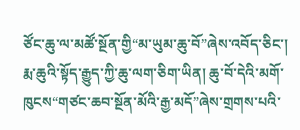ཙོང་ཆུ་ལ་མཚོ་སྔོན་གྱི“མ་ཡུམ་ཆུ་བོ”ཞེས་འབོད་ཅིང་། རྨ་ཆུའི་སྟོད་རྒྱུད་ཀྱི་ཆུ་ལག་ཅིག་ཡིན། ཆུ་བོ་དེའི་མགོ་ཁུངས“གཙང་ཆབ་སྔོན་མོའི་རྒྱ་མདོ”ཞེས་གྲགས་པའི་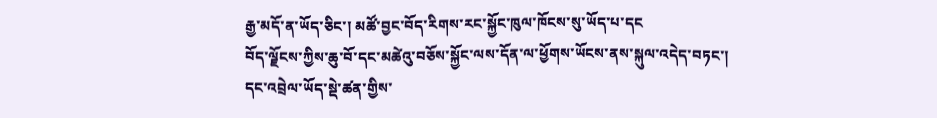རྒྱ་མདོ་ན་ཡོད་ཅིང་། མཚོ་བྱང་བོད་རིགས་རང་སྐྱོང་ཁུལ་ཁོངས་སུ་ཡོད་པ་དང
བོད་ལྗོངས་ཀྱིས་ཆུ་བོ་དང་མཚེའུ་བཅོས་སྐྱོང་ལས་དོན་ལ་ཕྱོགས་ཡོངས་ནས་སྐུལ་འདེད་བཏང་།
དང་འབྲེལ་ཡོད་སྡེ་ཚན་གྱིས་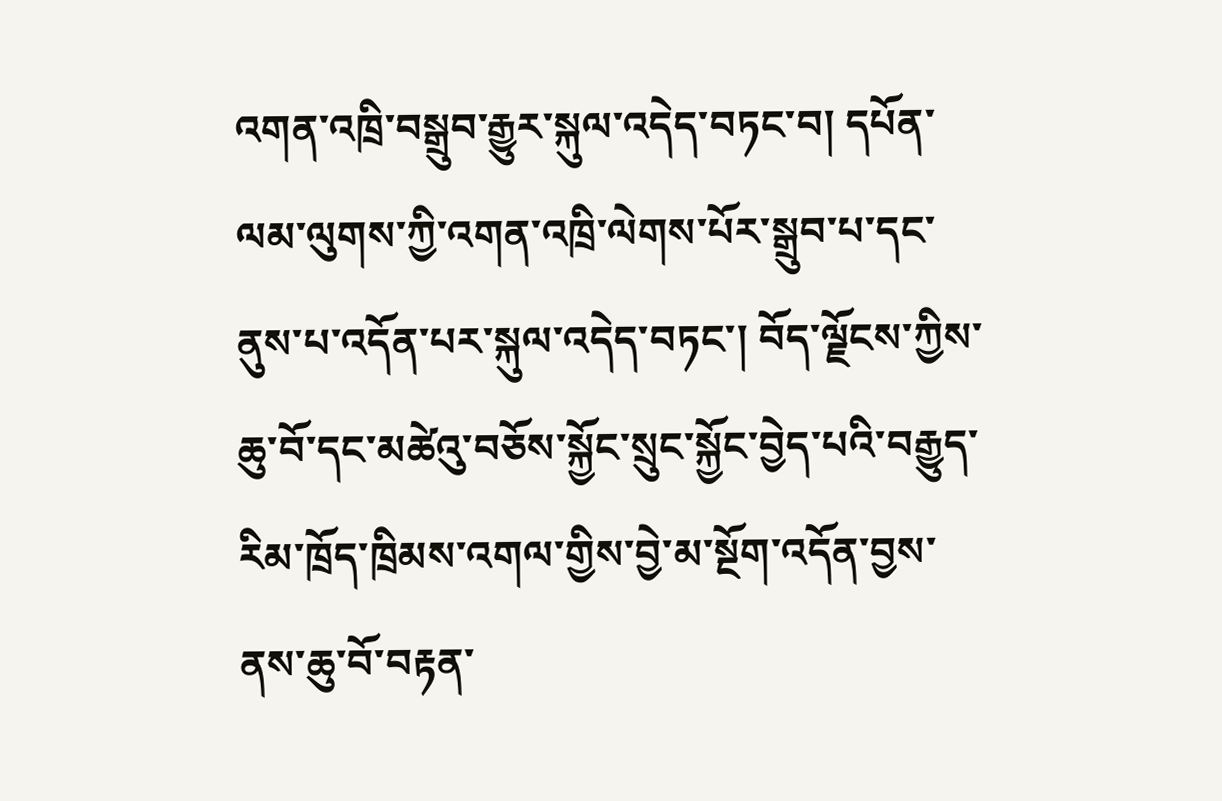འགན་འཁྲི་བསྒྲུབ་རྒྱུར་སྐུལ་འདེད་བཏང་བ། དཔོན་ལམ་ལུགས་ཀྱི་འགན་འཁྲི་ལེགས་པོར་སྒྲུབ་པ་དང་ནུས་པ་འདོན་པར་སྐུལ་འདེད་བཏང་། བོད་ལྗོངས་ཀྱིས་ཆུ་བོ་དང་མཚེའུ་བཅོས་སྐྱོང་སྲུང་སྐྱོང་བྱེད་པའི་བརྒྱུད་རིམ་ཁྲོད་ཁྲིམས་འགལ་གྱིས་བྱེ་མ་སྔོག་འདོན་བྱས་ནས་ཆུ་བོ་བརྟན་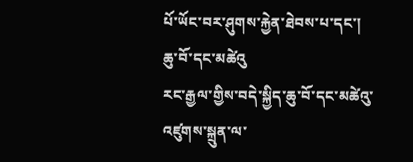པོ་ཡོང་བར་ཤུགས་རྐྱེན་ཐེབས་པ་དང་། ཆུ་བོ་དང་མཚེའུ
རང་རྒྱལ་གྱིས་བདེ་སྐྱིད་ཆུ་བོ་དང་མཚེའུ་འཛུགས་སྐྲུན་ལ་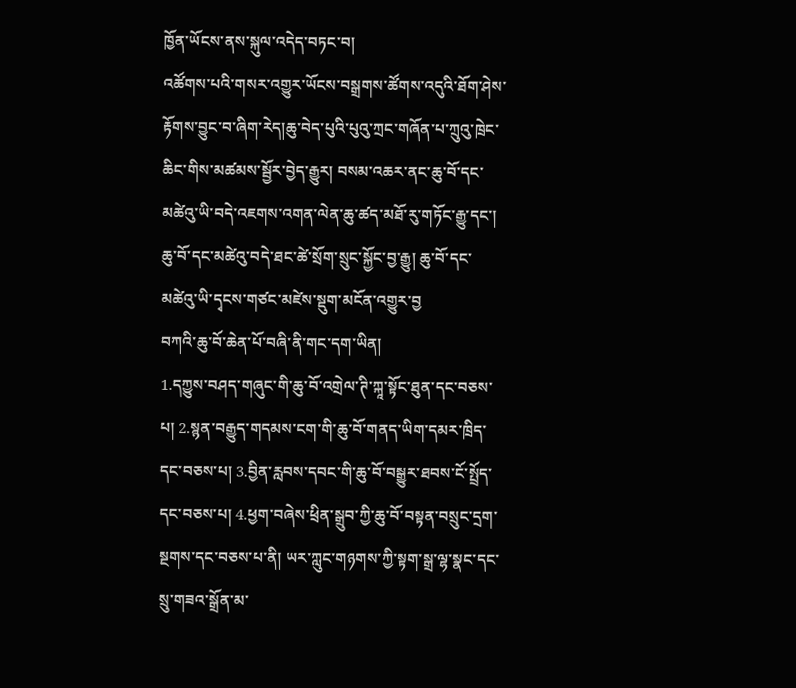ཁྱོན་ཡོངས་ནས་སྐུལ་འདེད་བཏང་བ།
འཚོགས་པའི་གསར་འགྱུར་ཡོངས་བསྒྲགས་ཚོགས་འདུའི་ཐོག་ཤེས་རྟོགས་བྱུང་བ་ཞིག་རེད།ཆུ་བེད་པུའི་པུའུ་ཀྲང་གཞོན་པ་ཀྲུའུ་ཁྲེང་ཆིང་གིས་མཚམས་སྦྱོར་བྱེད་རྒྱུར། བསམ་འཆར་ནང་ཆུ་བོ་དང་མཚེའུ་ཡི་བདེ་འཇགས་འགན་ལེན་ཆུ་ཚད་མཐོ་རུ་གཏོང་རྒྱུ་དང་། ཆུ་བོ་དང་མཚེའུ་བདེ་ཐང་ཚེ་སྲོག་སྲུང་སྐྱོང་བྱ་རྒྱུ། ཆུ་བོ་དང་མཚེའུ་ཡི་དྭངས་གཙང་མཛེས་སྡུག་མངོན་འགྱུར་བྱ
བཀའི་ཆུ་བོ་ཆེན་པོ་བཞི་ནི་གང་དག་ཡིན།
1.དཀྱུས་བཤད་གཞུང་གི་ཆུ་བོ་འགྲེལ་ཊི་ཀྐཱ་སྟོང་ཐུན་དང་བཅས་པ། 2.སྙན་བརྒྱུད་གདམས་ངག་གི་ཆུ་བོ་གནད་ཡིག་དམར་ཁྲིད་དང་བཅས་པ། 3.བྱིན་རླབས་དབང་གི་ཆུ་བོ་བསྒྱུར་ཐབས་ངོ་སྤྲོད་དང་བཅས་པ། 4.ཕྱག་བཞེས་ཕྲིན་སྒྲུབ་ཀྱི་ཆུ་བོ་བསྟན་བསྲུང་དྲག་སྔགས་དང་བཅས་པ་ནི། ཡར་ཀླུང་གཉགས་ཀྱི་སྟག་སྒྲ་ལྷ་སྣང་དང་སྲུ་གཟའ་སྒྲོན་མ་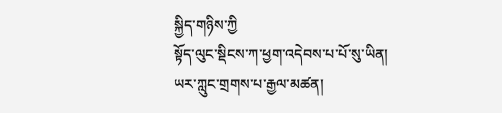སྐྱིད་གཉིས་ཀྱི
སྟོད་ལུང་སྡིངས་ཀ་ཕྱག་འདེབས་པ་པོ་སུ་ཡིན།
ཡར་ཀླུང་གྲགས་པ་རྒྱལ་མཚན།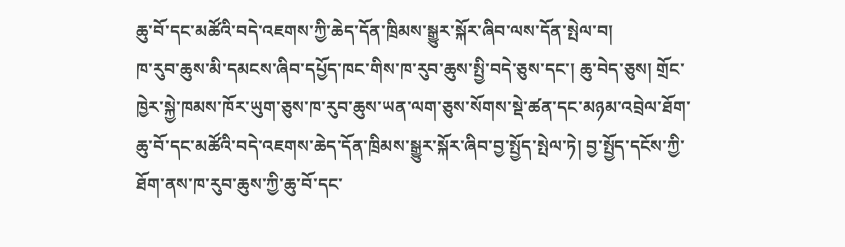ཆུ་བོ་དང་མཚོའི་བདེ་འཇགས་ཀྱི་ཆེད་དོན་ཁྲིམས་སྒྱུར་སྐོར་ཞིབ་ལས་དོན་སྤེལ་བ།
ཁ་རུབ་ཆུས་མི་དམངས་ཞིབ་དཔྱོད་ཁང་གིས་ཁ་རུབ་ཆུས་སྤྱི་བདེ་ཅུས་དང་། ཆུ་བེད་ཅུས། གྲོང་ཁྱེར་སྐྱེ་ཁམས་ཁོར་ཡུག་ཅུས་ཁ་རུབ་ཆུས་ཡན་ལག་ཅུས་སོགས་སྡེ་ཚན་དང་མཉམ་འབྲེལ་ཐོག་ཆུ་བོ་དང་མཚོའི་བདེ་འཇགས་ཆེད་དོན་ཁྲིམས་སྒྱུར་སྐོར་ཞིབ་བྱ་སྤྱོད་སྤེལ་ཏེ། བྱ་སྤྱོད་དངོས་ཀྱི་ཐོག་ནས་ཁ་རུབ་ཆུས་ཀྱི་ཆུ་བོ་དང་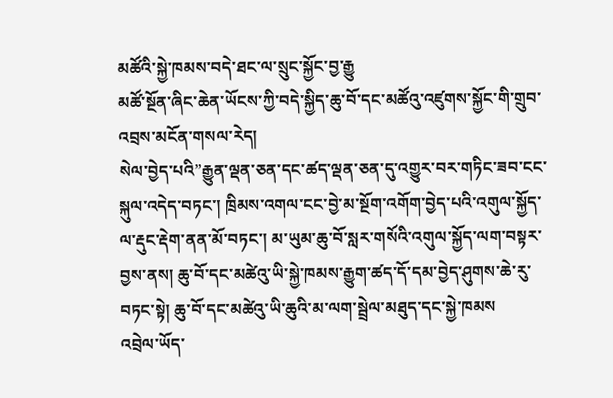མཚོའི་སྐྱེ་ཁམས་བདེ་ཐང་ལ་སྲུང་སྐྱོང་བྱ་རྒྱུ
མཚོ་སྔོན་ཞིང་ཆེན་ཡོངས་ཀྱི་བདེ་སྐྱིད་ཆུ་བོ་དང་མཚོའུ་འཛུགས་སྐྱོང་གི་གྲུབ་འབྲས་མངོན་གསལ་རེད།
སེལ་བྱེད་པའི”རྒྱུན་ལྡན་ཅན་དང་ཚད་ལྡན་ཅན་དུ་འགྱུར་བར་གཏིང་ཟབ་ངང་སྐུལ་འདེད་བཏང་། ཁྲིམས་འགལ་ངང་བྱེ་མ་སྔོག་འགོག་བྱེད་པའི་འགུལ་སྐྱོད་ལ་རྡུང་རྡེག་ནན་མོ་བཏང་། མ་ཡུམ་ཆུ་བོ་སླར་གསོའི་འགུལ་སྐྱོད་ལག་བསྟར་བྱས་ནས། ཆུ་བོ་དང་མཚེའུ་ཡི་སྐྱེ་ཁམས་རྒྱུག་ཚད་དོ་དམ་བྱེད་ཤུགས་ཆེ་རུ་བཏང་སྟེ། ཆུ་བོ་དང་མཚེའུ་ཡི་ཆུའི་མ་ལག་སྦྲེལ་མཐུད་དང་སྐྱེ་ཁམས
འབྲེལ་ཡོད་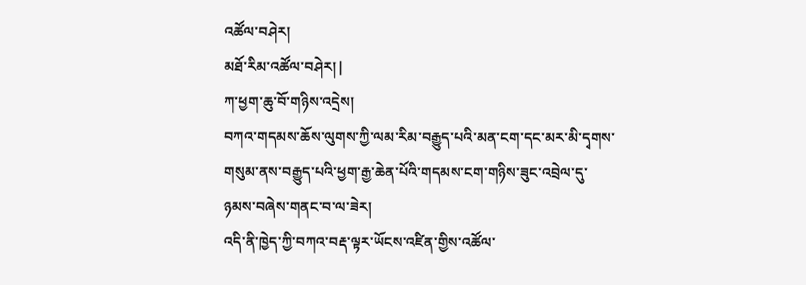འཚོལ་བཤེར།
མཐོ་རིམ་འཚོལ་བཤེར། |
ཀ་ཕྱག་ཆུ་བོ་གཉིས་འདྲེས།
བཀའ་གདམས་ཆོས་ལུགས་ཀྱི་ལམ་རིམ་བརྒྱུད་པའི་མན་ངག་དང་མར་མི་དྭགས་གསུམ་ནས་བརྒྱུད་པའི་ཕྱག་རྒྱ་ཆེན་པོའི་གདམས་ངག་གཉིས་ཟུང་འབྲེལ་དུ་ཉམས་བཞེས་གནང་བ་ལ་ཟེར།
འདི་ནི་ཁྱེད་ཀྱི་བཀའ་བརྡ་ལྟར་ཡོངས་འཛིན་གྱིས་འཚོལ་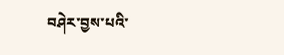བཤེར་བྱས་པའི་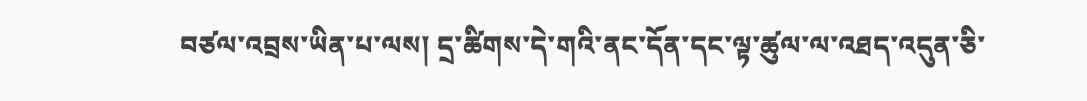བཙལ་འབྲས་ཡིན་པ་ལས། དྲ་ཚིགས་དེ་གའི་ནང་དོན་དང་ལྟ་ཚུལ་ལ་འཐད་འདུན་ཅི་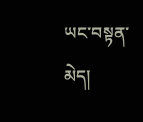ཡང་བསྟན་མེད།